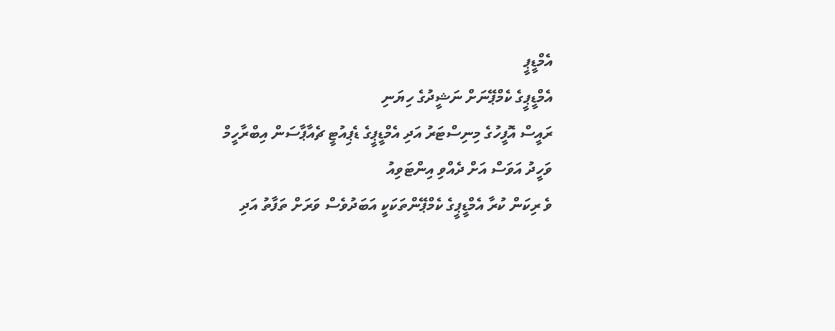އެމްޑީޕީ
އެމްޑީޕީގެ ކެމްޕޭނަށް ނަޝީދުގެ ހިޔަނި
ރައީސް އޮފީހުގެ މިނިސްޓަރު އަދި އެމްޑީޕީގެ ޑެޕިއުޓީ ޗެއާޕާސަން އިބްރާހީމް ވަހީދު އަވަސް އަށް ދެއްވި އިންޓަވިއު
ވެ ރިކަން ކުރާ އެމްޑީޕީގެ ކެމްޕޭންތަކަކީ އަބަދުވެސް ވަރަށް ތަފާތު އަދި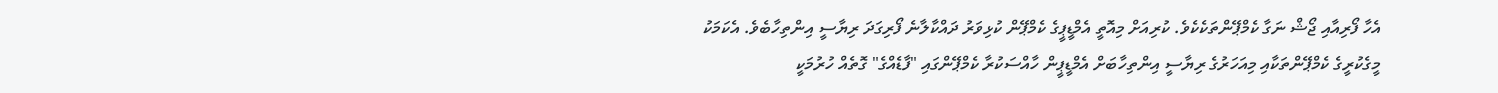އެހާ ފޯރިއާއި ޖޯޝް ނަގާ ކެމްޕޭންތަކެކެވެ. ކުރިއަށް މިއޮތީ އެމްޑީޕީގެ ކެމްޕޭން ކުޅިވަރު ދައްކާލާނެ ފޯރިގަދަ ރިޔާސީ އިންތިހާބެވެ. އެކަމަކު މީގެކުރީގެ ކެމްޕޭންތަކާއި މިއަހަރުގެ ރިޔާސީ އިންތިހާބަށް އެމްޑީޕީން ހާއްސަކުރާ ކެމްޕޭންގައި "ފާޑެއްގެ" ގޮތެއް ހުރުމަކީ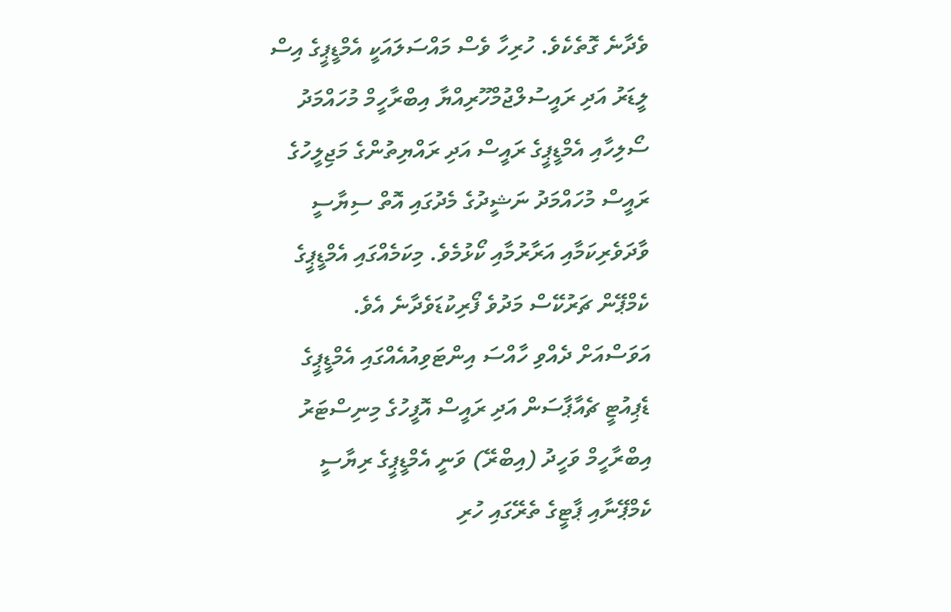ވެދާނެ ގޮތެކެވެ. ހުރިހާ ވެސް މައްސަލައަކީ އެމްޑީޕީގެ އިސް ލީޑަރު އަދި ރައީސުލްޖުމްހޫރިއްޔާ އިބްރާހީމް މުހައްމަދު ސޯލިހާއި އެމްޑީޕީގެ ރައީސް އަދި ރައްޔިތުންގެ މަޖިލީހުގެ ރައީސް މުހައްމަދު ނަޝީދުގެ މެދުގައި އޮތް ސިޔާސީ ވާދަވެރިކަމާއި އަރާރުމާއި ކޯޅުމެވެ. މިކަމެއްގައި އެމްޑީޕީގެ ކެމްޕޭން ޗަރުކޭސް މަދުވެ ފޯރިކުޑަވެދާނެ އެވެ.
އަވަސްއަށް ދެއްވި ހާއްސަ އިންޓަވިއުއެއްގައި އެމްޑީޕީގެ ޑެޕިއުޓީ ޗެއާޕާސަން އަދި ރައީސް އޮފީހުގެ މިނިސްޓަރު އިބްރާހީމް ވަހީދު (އިބްރޭ) ވަނީ އެމްޑީޕީގެ ރިޔާސީ ކެމްޕޭނާއި ޕާޓީގެ ތެރޭގައި ހުރި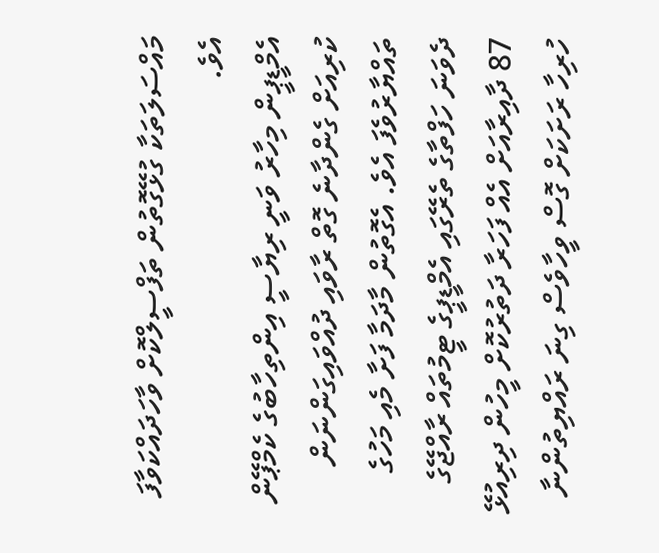މައްސަލަތަކާ ގުޅޭގޮތުން ތަފްސީލްކޮށް ވާހަދައްކަވާފަ އެވެ.
އެމްޑީޕީން މިހާރު ވަނީ ރިޔާސީ އިންތިހާބުގެ ކެމްޕޭން ކުރިއަށް ގެންދާނެ ގޮތް ރާވައި ދުއްވައިގަންނަން ތައްޔާރުވެފަ އެވެ. އެގޮތުން މާދަމާ ފަށާ މެއި މަހުގެ ދެވަނަ ހަފްތާގެ ތެރޭގައި އެމްޑީޕީގެ ޓީމުތައް ރާއްޖޭގެ 87 ދާއިރާއަށް އެއް ފަހަރާ ދަތުރުކޮށް މީހުން ދިރިއުޅޭ ހުރިހާ ރަށަކަށް ގޮސް ވީހާވެސް ގިނަ ރައްޔިތުންނާ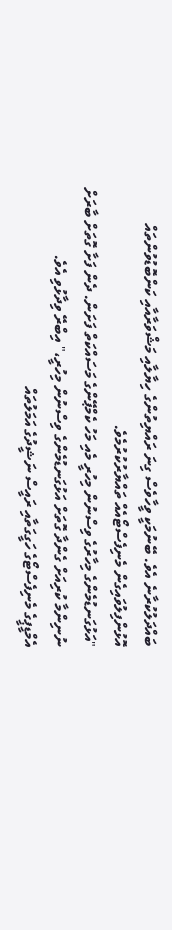ބައްދަލުކުރާނެ އެވެ. ބޭނުމަކީ ވީހާވެސް ގިނަ ރައްޔިތުންގެ ހިޔާލާއި މަޝްވަރާއާއި ކަންބޮޑުވުންތައް އޮޅުންފިލުވައިގެން މެނިފެސްޓޯއެއް ތައްޔާރުކުރުމެވެ.
"އަޅުގަނޑުމެންގެ މިހާރުގެ ވިސްނުން މިހުރީ މެއި މަހު ކެމްޕޭންގެ މަސައްކަތް ފަށަން. ދެން ފަށާ ގޮތަށް ބާރަށް ނުނިންމާ ކުރިއަށް ގެންދާ ގޮތަށް އަޅުގަނޑުމެންގެ ވިސްނުން މިހުރީ،" އިބްރޭ ވިދާޅުވި އެވެ.
އެމްޑީޕީގެ މެނިފެސްޓޯގެ ހަގީގަތާއި ރައީސް ނަޝީދުގެ އަމަލުތައް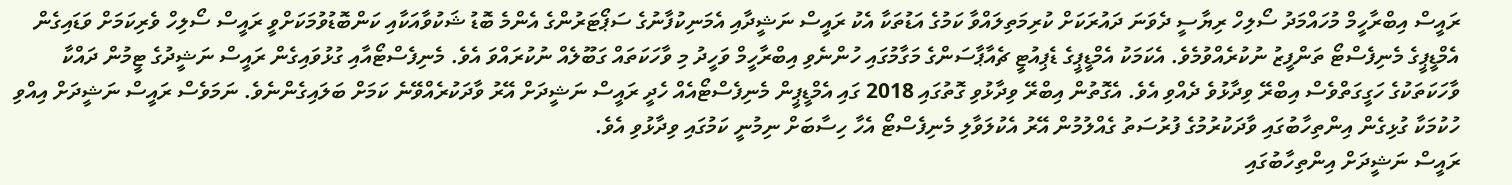ރައީސް އިބްރާހީމް މުހައްމަދު ސޯލިހް ރިޔާސީ ދެވަނަ ދައުރަކަށް ކުރިމަތިލައްވާ ކަމުގެ އަޑުތަކާ އެކު ރައީސް ނަޝީދާއި އެމަނިކުފާނުގެ ސަޕޯޓަރުންގެ އެންމެ ބޮޑު ޝަކުވާއަކާއި ކަންބޮޑުވުމަކަށްވީ ރައީސް ސޯލިހް ވެރިކަމަށް ވަޑައިގެން އެމްޑީޕީގެ މެނިފެސްޓޯ ތަންފީޒު ނުކުރެއްވުމެވެ. އެކަމަކު އެމްޑީޕީގެ ޑެޕިއުޓީ ޗެއާޕާސަންގެ މަގާމުގައި ހުންނެވި އިބްރާހީމް ވަހީދު މި ވާހަކަތައް ގަބޫލެއް ނުކުރައްވަ އެވެ. މެނިފެސްޓޯއާއި ގުޅުވައިގެން ރައީސް ނަޝީދުގެ ޓީމުން ދައްކާ ވާހަކަތަކުގެ ހަގީގަތްވެސް އިބްރޭ ވިދާޅުވެ ދެއްވި އެވެ. އެގޮތުން އިބްރޭ ވިދާޅުވި ގޮތުގައި 2018 ގައި އެމްޑީޕީން މެނިފެސްޓޯއެއް ހެދީ ރައީސް ނަޝީދަށް އޭރު ވާދަކުރެއްވޭނެ ކަމަށް ބަލައިގެންނެވެ. ނަމަވެސް ރައީސް ނަޝީދަށް އިއްވި ހުކުމަކާ ގުޅިގެން އިންތިހާބުގައި ވާދަކުރުމުގެ ފުރުސަތު ގެއްލުމުން އޭރު އެކުލަވާލި މެނިފެސްޓޯ އެހާ ހިސާބަށް ނިމުނީ ކަމުގައި ވިދާޅުވި އެވެ.
ރައީސް ނަޝީދަށް އިންތިހާބުގައި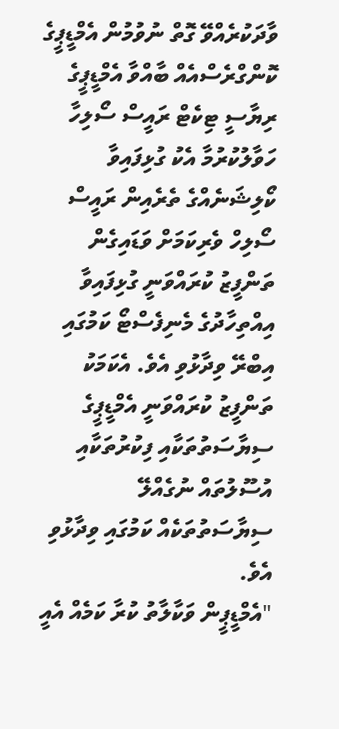ވާދަކުރެއްވޭ ގޮތް ނުވުމުން އެމްޑީޕީގެ ކޮންގްރެސްއެއް ބާއްވާ އެމްޑީޕީގެ ރިޔާސީ ޓިކެޓް ރައީސް ސޯލިހާ ހަވާލުކުރުމާ އެކު ގުޅިފައިވާ ކޯލިޝަނެއްގެ ތެރެއިން ރައީސް ސޯލިހް ވެރިކަމަށް ވަޑައިގެން ތަންފީޒު ކުރައްވަނީ ގުޅިފައިވާ އިއްތިހާދުގެ މެނިފެސްޓޯ ކަމުގައި އިބްރޭ ވިދާޅުވި އެވެ. އެކަމަކު ތަންފީޒު ކުރައްވަނީ އެމްޑީޕީގެ ސިޔާސަތުތަކާއި ފިކުރުތަކާއި އުސޫލުތައް ނުގެއްލޭ ސިޔާސަތުތަކެއް ކަމުގައި ވިދާޅުވި އެވެ.
"އެމްޑީޕީން ވަކާލާތު ކުރާ ކަމެއް އެއީ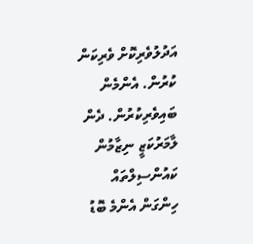އަދުލުވެރިކޮށް ވެރިކަން ކުރުން. އެންމެން ބައިވެރިކުރުން. ދެން ލާމަރުކަޒީ ނިޒާމުން ކައުންސިލްތައް ހިންގަން އެންމެ ބޮޑު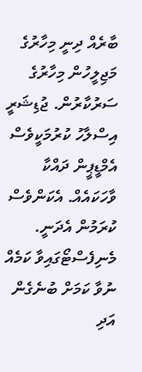ބާރެއް ދިނީ މިހާރުގެ މަޖިލީހުން މިހާރުގެ ސަރުކާރުން. ޖުޑިޝަރީ އިސްލާހު ކުރުމަކީވެސް އެމްޑީޕީން ދައްކާ ވާހަކައެއް. އެކަންވެސް ކުރަމުން އެދަނީ. މެނިފެސްޓޯގައިވާ ކަމެއް ނުވާ ކަމަށް ބުނެގެން އަދި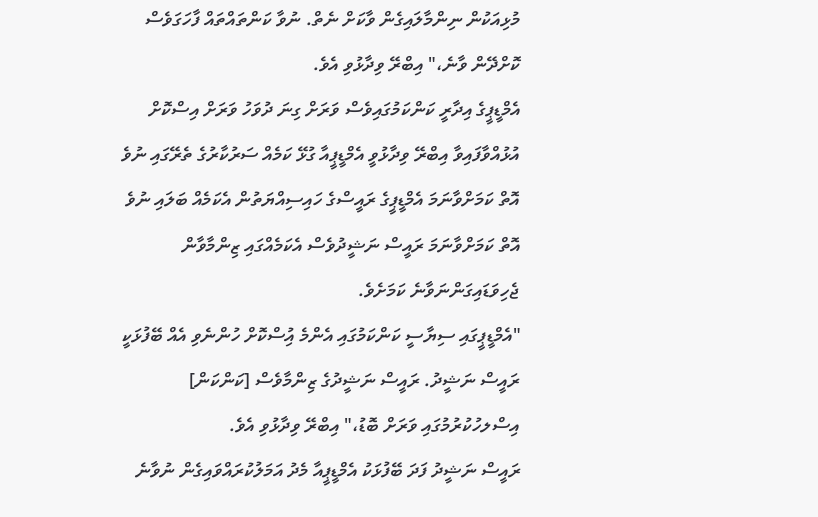މުޅިއަކުން ނިންމާލައިގެން ވާކަށް ނެތް. ނުވާ ކަންތައްތައް ފާހަގަވެސް ކޮށްދޭން ވާނެ،" އިބްރޭ ވިދާޅުވި އެވެ.
އެމްޑީޕީގެ އިދާރީ ކަންކަމުގައިވެސް ވަރަށް ގިނަ ދުވަހު ވަރަށް އިސްކޮށް އުޅުއްވާފައިވާ އިބްރޭ ވިދާޅުވީ އެމްޑީޕީއާ ގުޅޭ ކަމެއް ސަރުކާރުގެ ތެރޭގައި ނުވެ އޮތް ކަމަށްވާނަމަ އެމްޑީޕީގެ ރައީސްގެ ހައިސިއްޔަތުން އެކަމެއް ބަލައި ނުވެ އޮތް ކަމަށްވާނަމަ ރައީސް ނަޝީދުވެސް އެކަމެއްގައި ޒިންމާވާން ޖެހިވަޑައިގަންނަވާނެ ކަމަށެވެ.
"އެމްޑީޕީގައި ސިޔާސީ ކަންކަމުގައި އެންމެ އިުސްކޮށް ހުންނެވި އެއް ބޭފުޅަކީ ރައީސް ނަޝީދު. ރައީސް ނަޝީދުގެ ޒިންމާވެސް [ކަންކަން] އިސްލހުކުރުމުގައި ވަރަށް ބޮޑު،" އިބްރޭ ވިދާޅުވި އެވެ.
ރައީސް ނަޝީދު ފަދަ ބޭފުޅަކު އެމްޑީޕީއާ މެދު އަމަލުކުރައްވައިގެން ނުވާނެ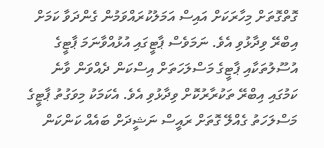ގޮތްގޮތަށް މިހާރަކަށް އައިސް އަމަލުކުރައްވަމުން ގެންދަވާ ކަމަށް އިބްރޭ ވިދާޅުވި އެވެ. ނަމަވެސް ޕާޓީގައި އުޅުއްވާނަމަ ޕާޓީގެ އުސޫލުތަކާއި ޕާޓީގެ މަސްލަހަތަށް އިސްކަން ދެއްވަން ވާނެ ކަމުގައި އިބްރޭ ތަކުރާރުކޮށް ވިދާޅުވި އެވެ. އެކަމަކު މިވަގުތު ޕާޓީގެ މަސްލަހަތު ގެއްލޭ ގޮތަށް ރައީސް ނަޝީދަށް ބައެއް ކަންކަން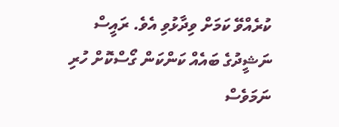ކުރެއްވޭ ކަމަށް ވިދާޅުވި އެވެ. ރައީސް ނަޝީދުގެ ބައެއް ކަންކަން ގޯސްކޮށް ހުރި ނަމަވެސް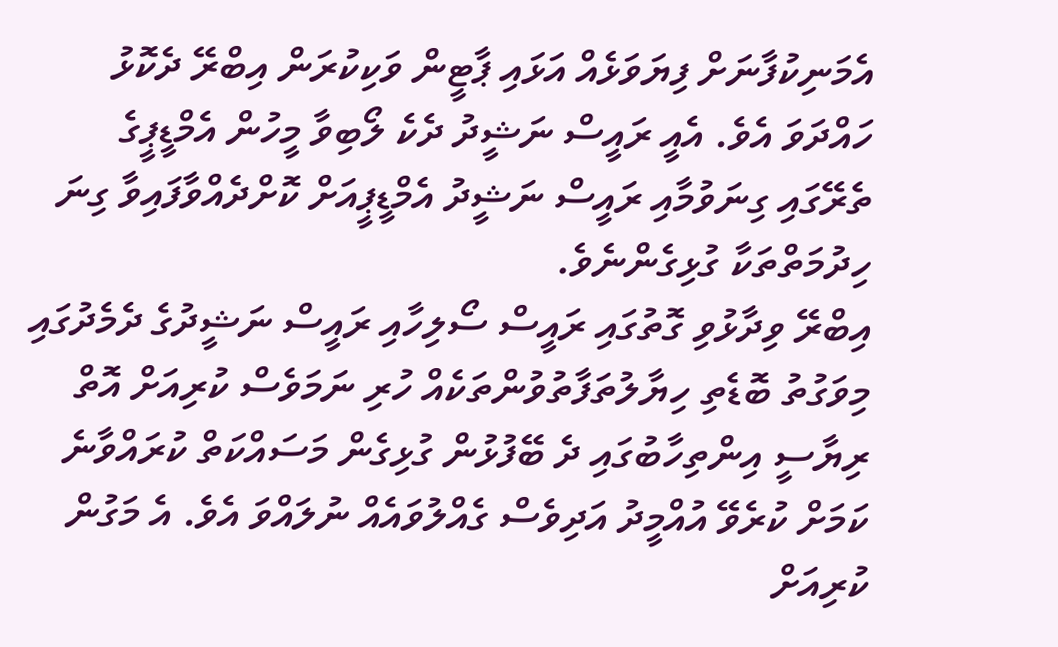އެމަނިކުފާނަށް ފިޔަވަޅެއް އަޅައި ޕާޓީން ވަކިކުރަން އިބްރޭ ދެކޮޅު ހައްދަވަ އެވެ. އެއީ ރައީސް ނަޝީދު ދެކެ ލޯބިވާ މީހުން އެމްޑީޕީގެ ތެރޭގައި ގިނަވުމާއި ރައީސް ނަޝީދު އެމްޑީޕީއަށް ކޮށްދެއްވާފައިވާ ގިނަ ހިދުމަތްތަކާ ގުޅިގެންނެވެ.
އިބްރޭ ވިދާޅުވި ގޮތުގައި ރައީސް ސޯލިހާއި ރައީސް ނަޝީދުގެ ދެމެދުގައި މިވަގުތު ބޮޑެތި ހިޔާލުތަފާތުވުންތަކެއް ހުރި ނަމަވެސް ކުރިއަށް އޮތް ރިޔާސީ އިންތިހާބުގައި ދެ ބޭފުޅުން ގުޅިގެން މަސައްކަތް ކުރައްވާނެ ކަމަށް ކުރެވޭ އުއްމީދު އަދިވެސް ގެއްލުވައެއް ނުލައްވަ އެވެ. އެ މަގުން ކުރިއަށް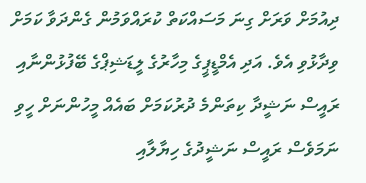ދިއުމަށް ވަރަށް ގިނަ މަސައްކަތް ކުރައްވަމުން ގެންދަވާ ކަމަށް ވިދާޅުވި އެވެ. އަދި އެމްޑީޕީގެ މިހާރުގެ ލީޑަޝިޕްގެ ބޭފުޅުންނާއި ރައީސް ނަޝީދާ ކިތަންމެ ދުރުކަމަށް ބައެއް މީހުންނަށް ހީވި ނަމަވެސް ރައީސް ނަޝީދުގެ ހިޔާލާއި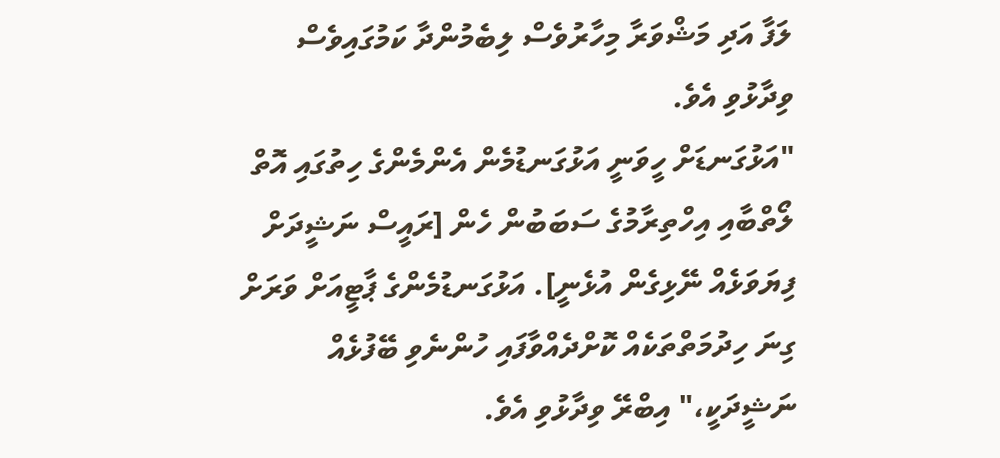ލަފާ އަދި މަޝްވަރާ މިހާރުވެސް ލިބެމުންދާ ކަމުގައިވެސް ވިދާޅުވި އެވެ.
"އަޅުގަނޑަށް ހީވަނީ އަޅުގަނޑުމެން އެންމެންގެ ހިތުގައި އޮތް ލޯތްބާއި އިހްތިރާމުގެ ސަބަބުން ހެން [ރައީސް ނަޝީދަށް ފިޔަވަޅެއް ނޭޅިގެން އުޅެނީ]. އަޅުގަނޑުމެންގެ ޕާޓީއަށް ވަރަށް ގިނަ ހިދުމަތްތަކެއް ކޮށްދެއްވާފައި ހުންނެވި ބޭފުޅެއް ނަޝީދަކީ،" އިބްރޭ ވިދާޅުވި އެވެ.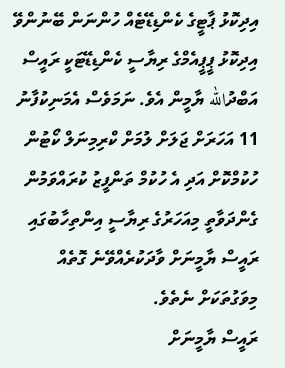އިދިކޮޅު ޕާޓީގެ ކެންޑިޑޭޓެއް ހުންނަން ބޭނުންވޭ
އިދިކޮޅު ޕީޕީއެމްގެ ރިޔާސީ ކެންޑިޑޭޓަކީ ރައީސް އަބްދުالله ޔާމީން އެވެ. ނަމަވެސް އެމަނިކުފާނު 11 އަހަރަށް ޖަލަށް ލުމަށް ކްރިމިނަލް ކޯޓުން ހުކުމްކޮށް އަދި އެ ހުކުމް ތަންފީޒު ކުރައްވަމުން ގެންދަވާތީ މިއަހަރުގެ ރިޔާސީ އިންތިހާބުގައި ރައީސް ޔާމީނަށް ވާދަކުރެއްވޭނެ ގޮތެއް މިވަގުތަކަށް ނެތެވެ.
ރައީސް ޔާމީނަށް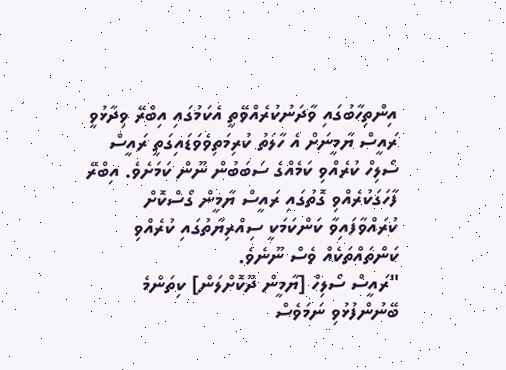އިންތިހާބުގައި ވާދަނުކުރެއްވޭތީ އެކަމުގައި އިބްރޭ ވިދާޅުވީ ރައީސް ޔާމީނަށް އެ ހާލަތު ކުރިމަތިވެވަޑައިގަތީ ރައީސް ސޯލިހް ކުރެއްވި ކަމެއްގެ ސަބަބުން ނޫން ކަމަށެވެ. އިބްރޭ ފާހަގަކުރެއްވި ގޮތުގައި ރައީސް ޔާމީން ގޯސްކޮށް ކުރައްވާފައިވާ ކަންކަމަކީ ސިއްރިޔާތުގައި ކުރެއްވި ކަންތައްތަކެއް ވެސް ނޫނެވެ.
"ރައީސް ސޯލިހް [ޔާމީން ދޫކޮށްލަން] ކިތަންމެ ބޭނުންފުޅުވި ނަމަވެސް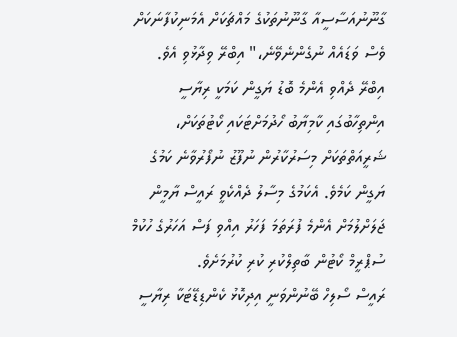ގާނޫނުއަސާސީއާ ގާނޫނުތަކުގެ މައްޗަކަށް އެމަނިކުފާނަކަށް ވެސް ވަޑައެއް ނުގެންނެވޭނެ،" އިބްރޭ ވިދާޅުވި އެވެ.
އިބްރޭ ދެއްވި އެންމެ ބޮޑު ޔަގީން ކަމަކީ ރިޔާސީ އިންތިހާބުގައި ކާމިޔާބު ހޯދުމަށްޓަކައި ކޯޓުތަކަށް، ޝަރީއަތްތަކަށް މިސަރުކާރުން ނުފޫޒު ނުފޯރުވާނެ ކަމުގެ ޔަގީން ކަމެވެ. އެކަމުގެ މިސާލު ދެއްކެވީ ރައީސް ޔާމީން ޖަލަށްލުމަށް އެންމެ ފުރަތަމަ ފަހަރު އިއްވި ފަސް އަހަރުގެ ހުކުމް ސުޕްރީމް ކޯޓުން ބާތިލްކުރި ކުރި ކުރުމަށެވެ.
ރައީސް ސޯލިހް ބޭނުންވަނީ އިދިކޮޅު ކެންޑިޑޭޓަކާ ރިޔާސީ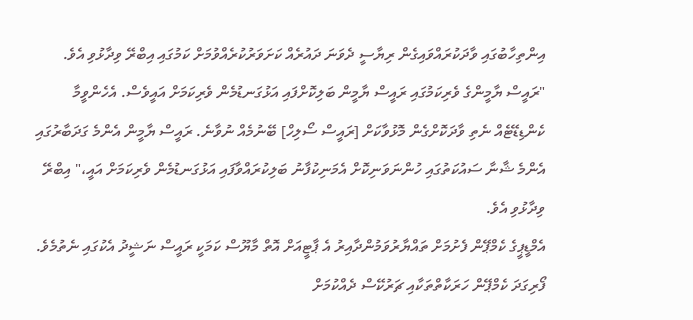އިންތިހާބުގައި ވާދަކުރައްވައިގެން ރިޔާސީ ދެވަނަ ދައުރެއް ކަށަވަރުކުރެއްވުމަށް ކަމުގައި އިބްރޭ ވިދާޅުވި އެވެ.
"ރައީސް ޔާމީންގެ ވެރިކަމުގައި ރައީސް ޔާމީން ބަލިކޮށްފައި އަޅުގަނޑުމެން ވެރިކަމަށް އައީވެސް. އެހެންވީމާ ކެންޑިޑޭޓެއް ނެތި ވާދަކޮށްގެން މޮޅުވާކަށް [ރައީސް ސޯލިހް] ބޭނުމެއް ނުވާނެ. ރައީސް ޔާމީން އެންމެ ގަދަބާރުގައި އެންމެ ޝާނާ ސައުކަތުގައި ހުންނަވަނިކޮށް އެމަނިކުފާނު ބަލިކުރައްވާފައި އަޅުގަނޑުމެން ވެރިކަމަށް އައީ،" އިބްރޭ ވިދާޅުވި އެވެ.
އެމްޑީޕީގެ ކެމްޕޭން ފެށުމަށް ތައްޔާރުވަމުންދާއިރު އެ ޕާޓީއަށް އޮތް މާޔޫސް ކަމަކީ ރައީސް ނަޝީދު އެކުގައި ނެތުމެވެ. ފޯރިގަދަ ކެމްޕޭން ހަރަކާތްތަކާއި ޗަރުކޭސް ދެއްކުމަށް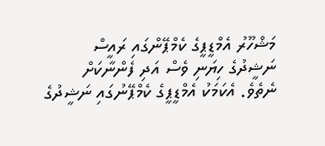މަޝްހޫރު އެމްޑީޕީގެ ކެމްޕޭންގައި ރައީސް ނަޝީދުގެ ހިޔަނި ވެސް އަދި ފެންނާކަށް ނެތެވެ. އެކަމަކު އެމްޑީޕީގެ ކެމްޕޭނުގައި ނަޝީދުގެ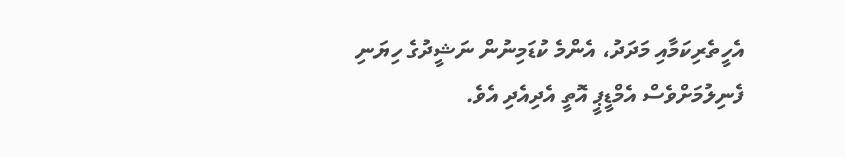އެހީތެރިކަމާއި މަދަދު، އެންމެ ކުޑަމިނުން ނަޝީދުގެ ހިޔަނި ފެނިލުމަށްވެސް އެމްޑީޕީ އޮތީ އެދިއެދި އެވެ.